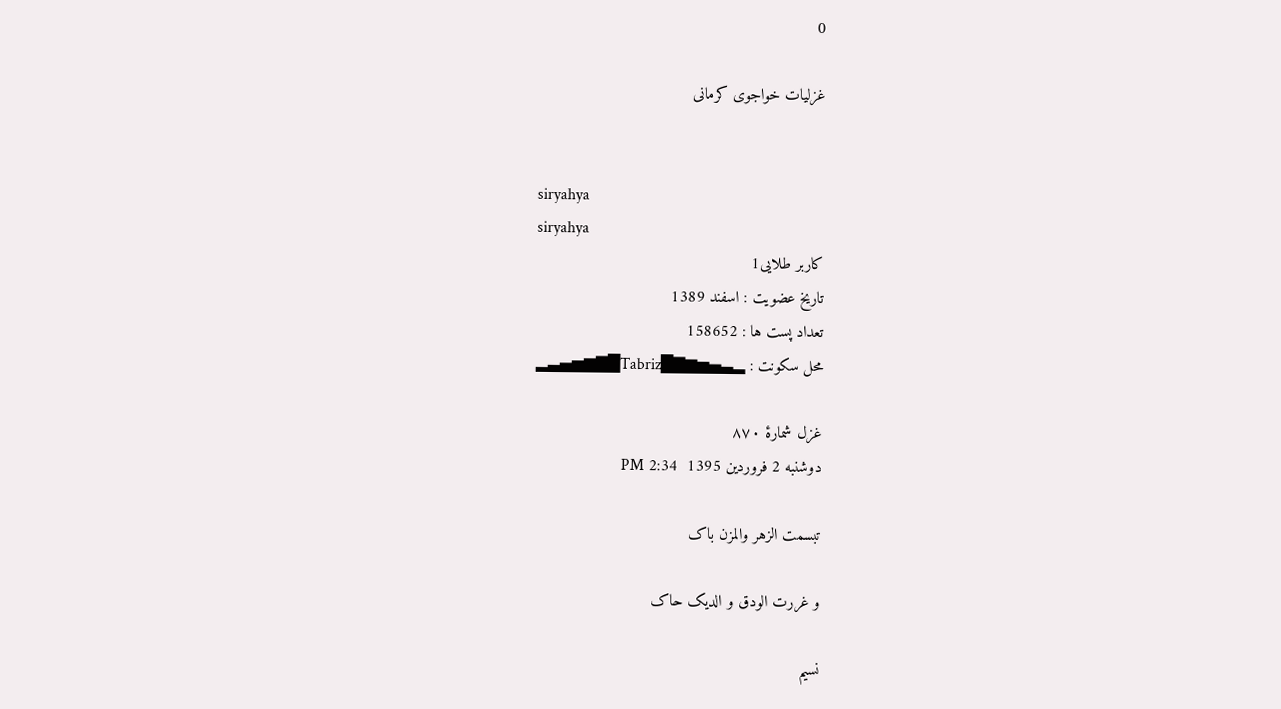0

غزلیات خواجوی کرمانی


siryahya
siryahya
کاربر طلایی1
تاریخ عضویت : اسفند 1389
تعداد پست ها : 158652
محل سکونت : ▂▃▄▅▆▇█Tabriz█▇▆▅▄▃▂

غزل شمارهٔ ۸۷۰
دوشنبه 2 فروردین 1395  2:34 PM

تبسمت الزهر والمزن باک

و غررت الودق و الدیک حاک

نسیم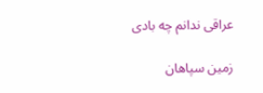عراقی ندانم چه بادی

زمین سپاهان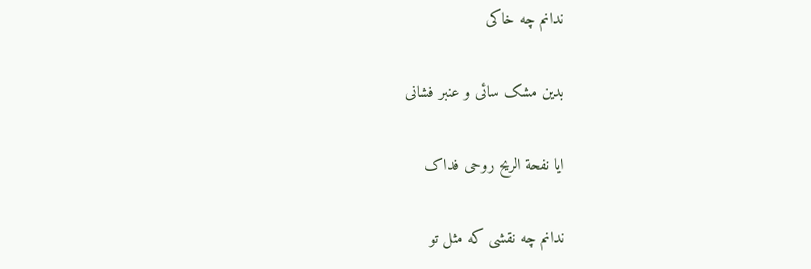ندانم چه خاکی

بدین مشک سائی و عنبر فشانی

ایا نفحة الریح روحی فداک

ندانم چه نقشی که مثل تو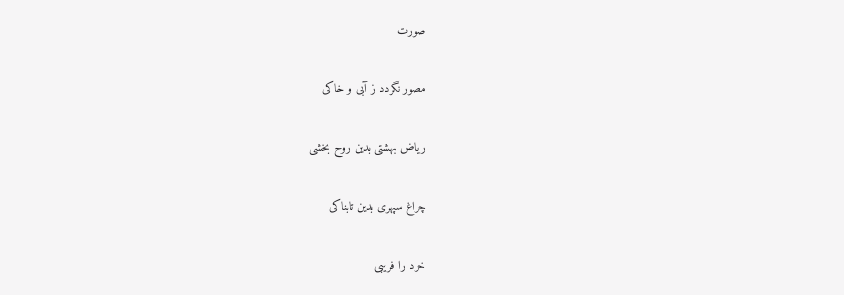صورت

مصور نگردد ز آبی و خاکی

ریاض بهشتی بدین روح بخشی

چراغ سپهری بدین تابناکی

خرد را فریبی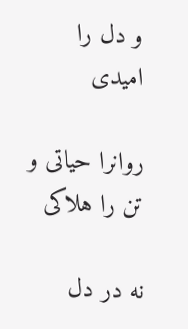و دل را امیدی

روانرا حیاتی و تن را هلاکی

نه در دل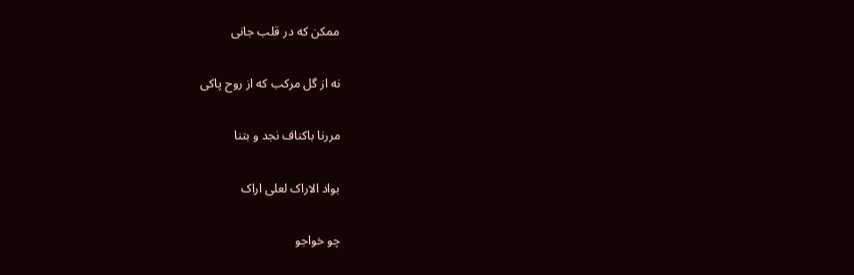ممکن که در قلب جانی

نه از گل مرکب که از روح پاکی

مررنا باکناف نجد و بتنا

بواد الاراک لعلی اراک

چو خواجو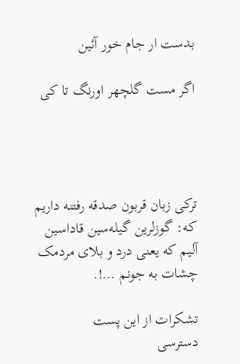بدست ار جام خور آئین

اگر مست گلچهر اورنگ تا کی




ترکی زبان قربون صدقه رفتنه داریم که: گوزلرین گیله‌سین قاداسین آلیم که یعنی درد و بلای مردمک چشات به جونم …!.

تشکرات از این پست
دسترسی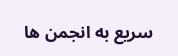سریع به انجمن ها